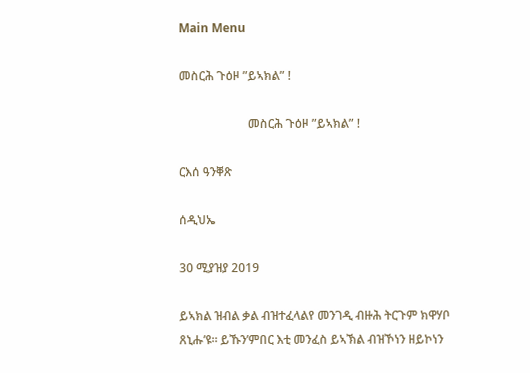Main Menu

መስርሕ ጉዕዞ ”ይኣክል” !

                       መስርሕ ጉዕዞ ”ይኣክል” !

ርእሰ ዓንቐጽ

ሰዲህኤ

30 ሚያዝያ 2019

ይኣክል ዝብል ቃል ብዝተፈላልየ መንገዲ ብዙሕ ትርጉም ክዋሃቦ ጸኒሑ’ዩ። ይኹን’ምበር እቲ መንፈስ ይኣኽል ብዝኾነን ዘይኮነን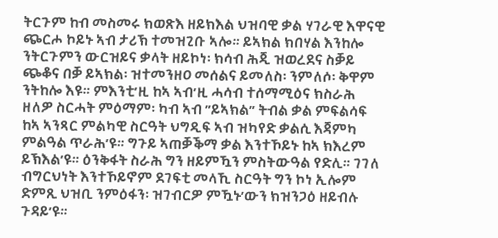ትርጉም ከብ መስመሩ ክወጽእ ዘይክእል ህዝባዊ ቃል ሃገራዊ እዋናዊ ጭርሖ ኮይኑ ኣብ ታሪኽ ተመዝጊቡ ኣሎ። ይኣክል ክበሃል እንከሎ ንትርጉምን ውርዝይና ቃላት ዘይኮነ፡ ክሳብ ሕጂ ዝወረደና ስቓይ ጭቆና በቓ ይኣክል፡ ዝተመንዘዐ መሰልና ይመለስ፡ ንምለሶ፡ ቅዋም ንትከሎ እዩ። ምእንቲ’ዚ ከኣ ኣብ’ዚ ሓሳብ ተሰማሚዕና ክስራሕ ዘለዎ ስርሓት ምዕማም፡ ካብ ኣብ ”ይኣክል” ትብል ቃል ምፍልሳፍ ከኣ ኣንጻር ምልካዊ ስርዓት ህግዲፍ ኣብ ዝካየድ ቃልሲ እጃምካ ምልዓል ጥራሕ’ዩ። ግጉይ ኣጠቓቕማ ቃል እንተኾይኑ ከኣ ክእረም ይኽእል’ዩ። ዕንቅፋት ስራሕ ግን ዘይምዃን ምስትውዓል የድሊ። ገገለ ብግርህነት እንተኾይኖም ደገፍቲ መላኺ ስርዓት ግን ኮነ ኢሎም ድምጺ ህዝቢ ንምዕፋን፡ ዝገብርዎ ምዃኑ’ውን ክዝንጋዕ ዘይብሉ ጉዳይ’ዩ።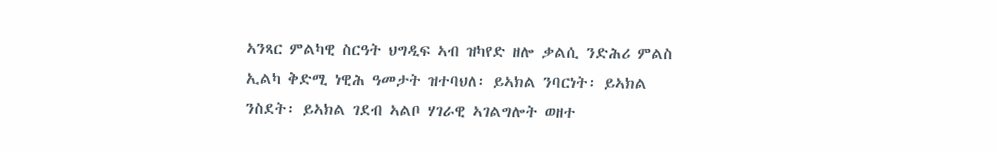ኣንጻር ምልካዊ ስርዓት ህግዲፍ ኣብ ዝካየድ ዘሎ ቃልሲ ንድሕሪ ምልስ ኢልካ ቅድሚ ነዊሕ ዓመታት ዝተባህለ፡ ይኣክል ንባርነት፡ ይኣክል ንስደት፡ ይኣክል ገደብ ኣልቦ ሃገራዊ ኣገልግሎት ወዘተ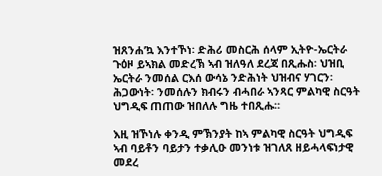ዝጸንሐ’ኳ እንተኾነ፡ ድሕሪ መስርሕ ሰላም ኢትዮ-ኤርትራ ጉዕዞ ይኣክል መድረኽ ኣብ ዝለዓለ ደረጃ በጺሑስ፡ ህዝቢ ኤርትራ ንመሰል ርእሰ ውሳኔ ንድሕነት ህዝብና ሃገርን፡ ሕጋውነት፡ ንመሰሉን ክብሩን ብሓበራ ኣንጻር ምልካዊ ስርዓት ህግዲፍ ጠጠው ዝበለሉ ግዜ ተበጺሑ።

እዚ ዝኾነሉ ቀንዲ ምኽንያት ከኣ ምልካዊ ስርዓት ህግዲፍ ኣብ ባይቶን ባይታን ተቃሊዑ መንነቱ ዝገለጸ ዘይሓላፍነታዊ መደረ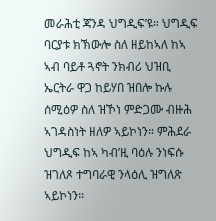መራሕቲ ጃንዳ ህግዲፍ’ዩ። ህግዲፍ ባርያቱ ክኽውሎ ስለ ዘይከኣለ ከኣ ኣብ ባይቶ ጓኖት ንክብሪ ህዝቢ ኤርትራ ዋጋ ከይሃበ ዝበሎ ኩሉ ሰሚዕዎ ስለ ዝኾነ ምድጋሙ ብዙሕ ኣገዳስነት ዘለዎ ኣይኮነን። ምሕደራ ህግዲፍ ከኣ ካብ’ዚ ባዕሉ ንነፍሱ ዝገለጾ ተግባራዊ ንላዕሊ ዝግለጽ ኣይኮነን።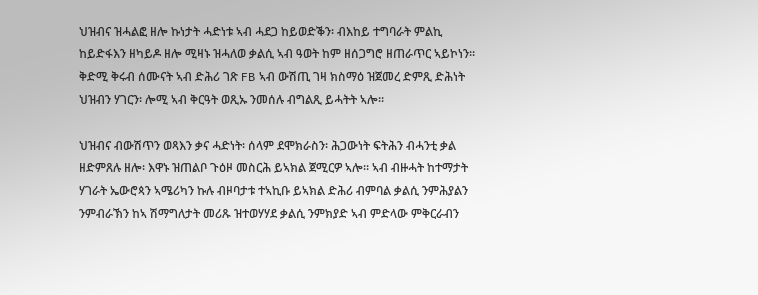ህዝብና ዝሓልፎ ዘሎ ኩነታት ሓድነቱ ኣብ ሓደጋ ከይወድቕን፡ ብእከይ ተግባራት ምልኪ ከይድፋእን ዘካይዶ ዘሎ ሚዛኑ ዝሓለወ ቃልሲ ኣብ ዓወት ከም ዘሰጋግሮ ዘጠራጥር ኣይኮነን። ቅድሚ ቅሩብ ሰሙናት ኣብ ድሕሪ ገጽ FB ኣብ ውሽጢ ገዛ ክስማዕ ዝጀመረ ድምጺ ድሕነት ህዝብን ሃገርን፡ ሎሚ ኣብ ቅርዓት ወጺኡ ንመሰሉ ብግልጺ ይሓትት ኣሎ።

ህዝብና ብውሽጥን ወጻእን ቃና ሓድነት፡ ሰላም ደሞክራስን፡ ሕጋውነት ፍትሕን ብሓንቲ ቃል ዘድምጸሉ ዘሎ፡ እዋኑ ዝጠልቦ ጉዕዞ መስርሕ ይኣክል ጀሚርዎ ኣሎ። ኣብ ብዙሓት ከተማታት ሃገራት ኤውሮጳን ኣሜሪካን ኩሉ ብዞባታቱ ተኣኪቡ ይኣክል ድሕሪ ብምባል ቃልሲ ንምሕያልን ንምብራኽን ከኣ ሽማግለታት መሪጹ ዝተወሃሃደ ቃልሲ ንምክያድ ኣብ ምድላው ምቅርራብን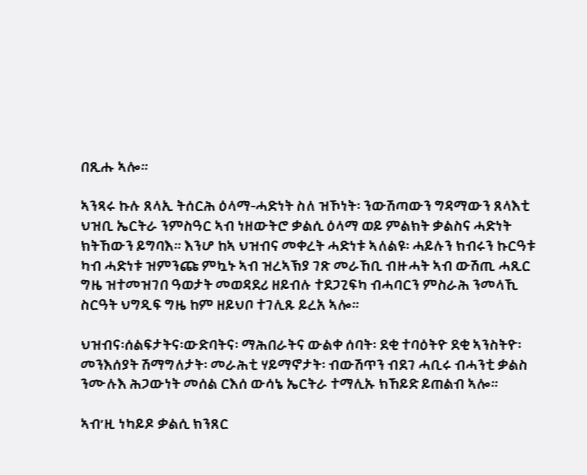በጺሑ ኣሎ።

ኣንጻሩ ኩሉ ጸላኢ ትሰርሕ ዕላማ-ሓድነት ስለ ዝኾነት፡ ንውሽጣውን ግዳማውን ጸላእቲ ህዝቢ ኤርትራ ንምስዓር ኣብ ነዘውትሮ ቃልሲ ዕላማ ወይ ምልክት ቃልስና ሓድነት ክትኸውን ይግባእ። እንሆ ከኣ ህዝብና መቀረት ሓድነቱ ኣለልዩ፡ ሓይሉን ክብሩን ኩርዓቱ ካብ ሓድነቱ ዝምንጩ ምኳኑ ኣብ ዝረኣኽያ ገጽ መራኸቢ ብዙሓት ኣብ ውሽጢ ሓጺር ግዜ ዝተመዝገበ ዓወታት መወዳደሪ ዘይብሉ ተደጋጊፍካ ብሓባርን ምስራሕ ንመላኺ ስርዓት ህግዲፍ ግዜ ከም ዘይህቦ ተገሊጹ ይረአ ኣሎ።

ህዝብና፡ሰልፍታትና፡ውድባትና፡ ማሕበራትና ውልቀ ሰባት፡ ደቂ ተባዕትዮ ደቂ ኣንስትዮ፡ መንእሰያት ሽማግለታት፡ መራሕቲ ሃይማኖታት፡ ብውሽጥን ብደገ ሓቢሩ ብሓንቲ ቃልስ ንሙሉእ ሕጋውነት መሰል ርእሰ ውሳኔ ኤርትራ ተማሊኡ ክኸይድ ይጠልብ ኣሎ።

ኣብ’ዚ ነካይዶ ቃልሲ ክንጸር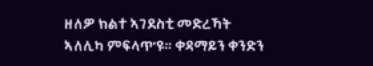ዘለዎ ክልተ ኣገደስቲ መድረኻት ኣለሊካ ምፍላጥ’ዩ። ቀዳማይን ቀንድን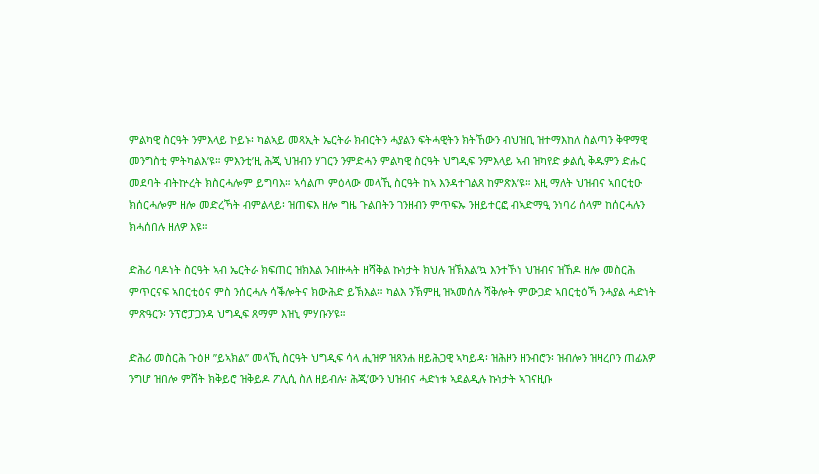ምልካዊ ስርዓት ንምእላይ ኮይኑ፡ ካልኣይ መጻኢት ኤርትራ ክብርትን ሓያልን ፍትሓዊትን ክትኸውን ብህዝቢ ዝተማእከለ ስልጣን ቅዋማዊ መንግስቲ ምትካልእ’ዩ። ምእንቲ’ዚ ሕጂ ህዝብን ሃገርን ንምድሓን ምልካዊ ስርዓት ህግዲፍ ንምእላይ ኣብ ዝካየድ ቃልሲ ቅዱምን ድሑር መደባት ብትኵረት ክስርሓሎም ይግባእ። ኣሳልጦ ምዕላው መላኺ ስርዓት ከኣ እንዳተገልጸ ከምጽእ’ዩ። እዚ ማለት ህዝብና ኣበርቲዑ ክሰርሓሎም ዘሎ መድረኻት ብምልላይ፡ ዝጠፍእ ዘሎ ግዜ ጉልበትን ገንዘብን ምጥፍኡ ንዘይተርፎ ብኣድማዒ ንነባሪ ሰላም ከሰርሓሉን ክሓሰበሉ ዘለዎ እዩ።

ድሕሪ ባዶነት ስርዓት ኣብ ኤርትራ ክፍጠር ዝክእል ንብዙሓት ዘሻቅል ኩነታት ክህሉ ዝኽእል’ኳ እንተኾነ ህዝብና ዝኸዶ ዘሎ መስርሕ ምጥርናፍ ኣበርቲዕና ምስ ንሰርሓሉ ሳቕሎትና ክውሕድ ይኽእል። ካልእ ንኽምዚ ዝኣመሰሉ ሻቅሎት ምውጋድ ኣበርቲዕኻ ንሓያል ሓድነት ምጽዓርን፡ ንፕሮፓጋንዳ ህግዲፍ ጸማም እዝኒ ምሃቡን’ዩ።

ድሕሪ መስርሕ ጉዕዞ ”ይኣክል” መላኺ ስርዓት ህግዲፍ ሳላ ሒዝዎ ዝጸንሐ ዘይሕጋዊ ኣካይዳ፡ ዝሕዞን ዘንብሮን፡ ዝብሎን ዝዛረቦን ጠፊእዎ ንግሆ ዝበሎ ምሸት ክቅይሮ ዝቅይዶ ፖሊሲ ስለ ዘይብሉ፡ ሕጂ’ውን ህዝብና ሓድነቱ ኣደልዲሉ ኩነታት ኣገናዚቡ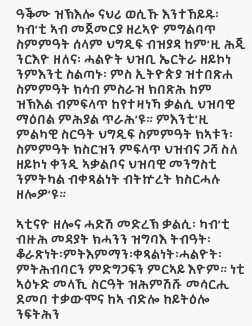ዓቕሙ ዝኽእሎ ናህሪ ወሲኹ እንተኸይዱ፡ ካብ’ቲ ኣብ መጀመርያ ዘረኣዮ ምግልባጥ ስምምዓት ሰላም ህግዲፍ ብዝያዳ ከም’ዚ ሕጂ ንርእዮ ዘለና፡ ሓልዮት ህዝቢ ኤርትራ ዘይኮነ ንምእንቲ ስልጣኑ፡ ምስ ኢትዮጵያ ዝተበጽሐ ስምምዓት ክሳብ ምስራዝ ክበጽሕ ከም ዝኽእል ብምፍላጥ ከየተዛነኻ ቃልሲ ህዝባዊ ማዕበል ምሕያል ጥራሕ’ዩ። ምእንቲ’ዚ ምልካዊ ስርዓት ህግዲፍ ስምምዓት ክኣቱን፡ ስምምዓት ክስርዝን ምፍላጥ ህዝብና ጋሻ ስለ ዘይኮነ ቀንዲ ኣቃልቦና ህዝባዊ መንግስቲ ንምትካል ብቀጻልነት ብትኵረት ክስርሓሉ ዘሎዎ’ዩ።

ኣቲናዮ ዘሎና ሓድሽ መድረኽ ቃልሲ፡ ካብ’ቲ ብዙሕ መዳያት ክሓንን ዝግባእ ትብዓት፡ቆራጽነት፡ምትእምማን፡ቀጻልነት፡ሓልዮት፡ምትሕብባርን ምድግጋፍን ምርኣይ እዮም። ነቲ ኣዕኑድ መላኺ ስርዓት ዝሕምሽሹ መሳርሒ ደመበ ተቃውሞና ከኣ ብድሎ ከይትዕሎ ንፍትሕን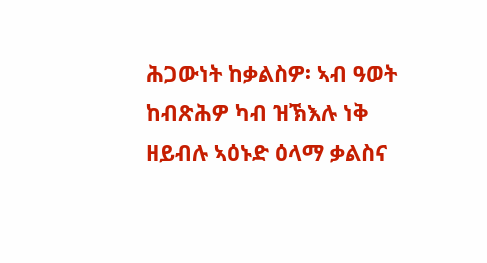ሕጋውነት ከቃልስዎ፡ ኣብ ዓወት ከብጽሕዎ ካብ ዝኽእሉ ነቅ ዘይብሉ ኣዕኑድ ዕላማ ቃልስና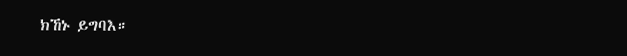ክኸኑ ይግባእ።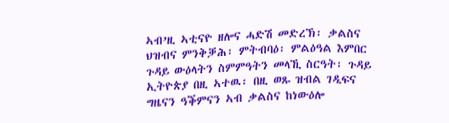ኣብ’ዚ ኣቲናዮ ዘሎና ሓድሽ መድረኽ፡ ቃልስና ህዝብና ምንቅቓሕ፡ ምትብባዕ፡ ምልዕዓል እምበር ጉዳይ ውዕላትን ስምምዓትን መላኺ ስርዓት፡ ጉዳይ ኢትዮጵያ በዚ ኣተዉ፡ በዚ ወጹ ዝብል ገዲፍና ግዜናን ዓቕምናን ኣብ ቃልስና ከነውዕሎ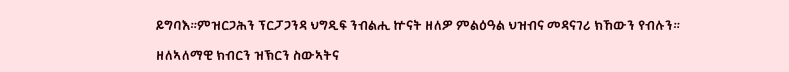ይግባእ።ምዝርጋሕን ፕርፓጋንዳ ህግዲፍ ንብልሒ ኵናት ዘለዎ ምልዕዓል ህዝብና መዳናገሪ ክኸውን የብሉን።

ዘለኣለማዊ ክብርን ዝኽርን ስውኣትና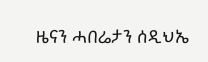ዜናን ሓበሬታን ሰዲህኤ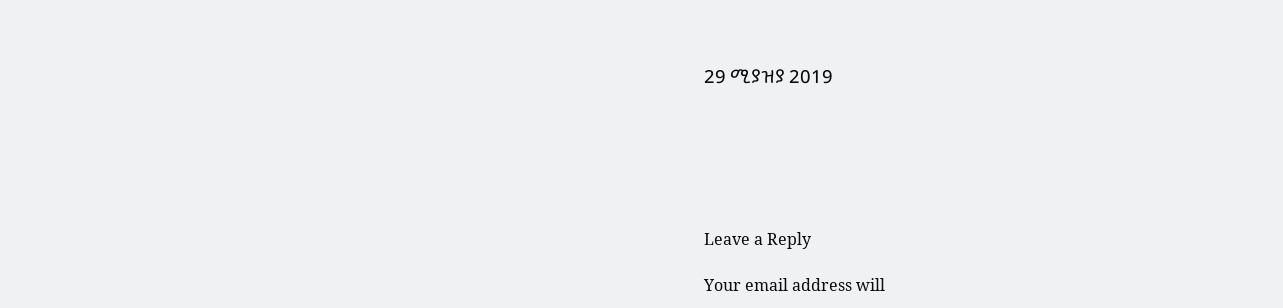29 ሚያዝያ 2019






Leave a Reply

Your email address will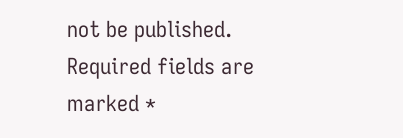not be published. Required fields are marked *